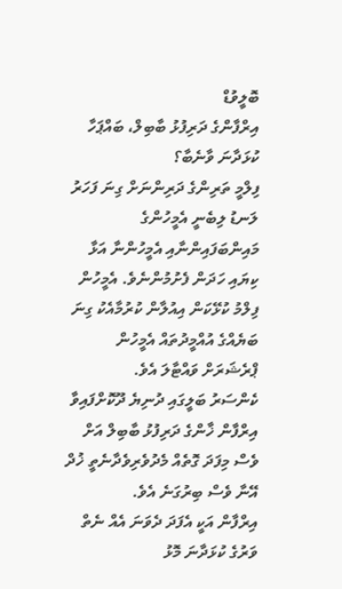ބޮލީވުޑް
އިރްފާންގެ ދަރިފުޅު ބާބިލް، ބައްޕަހާ ކުޅަދާނަ ވާނެބާ؟
ފިލްމީ ތަރިންގެ ދަރިންނަށް ގިނަ ފަހަރު ލަނޑު ލިބެނީ އެމީހުންގެ މައިންބަފައިންނާއި އެމީހުންނާ އަޅާ ކިޔައި ހަދަން ފެށުމުންނެވެ. އެމީހުން ފިލްމު ކުޅޭކަން އިއުލާން ކުރުމާއެކު ގިނަ ބަޔެއްގެ އުއްމީދުތައް އެމީހުން ޕްރެޝަރަށް ވައްޓާލަ އެވެ.
ކެންސަރު ބަލީގައި ދުނިޔެ ދޫކޮށްފައިވާ އިރްފާން ޚާންގެ ދަރިފުޅު ބާބިލް އަށް ވެސް މިފަދަ ގޮތެއް މެދުވެރިވެދާނެތީ ޚުދް އޭނާ ވެސް ބިރުގަނެ އެވެ.
އިރްފާން އަކީ އެފަދަ ދެވަނަ އެއް ނެތް ވަރުގެ ކުޅަދާނަ މޮޅު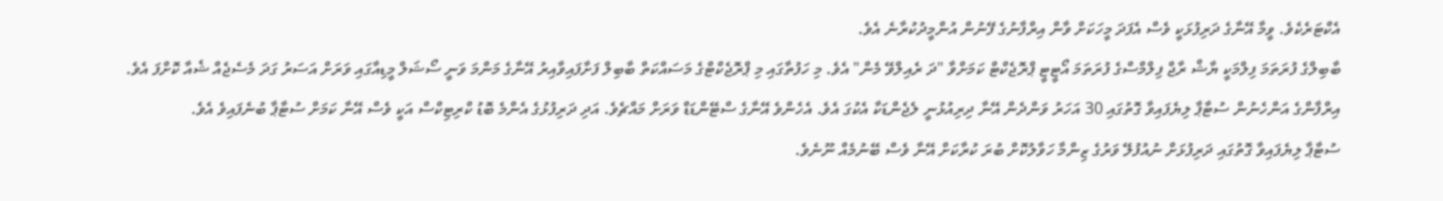އެކްޓަރެކެވެ. ވީމާ އޭނާގެ ދަރިފުޅަކީ ވެސް އެފަދަ މީހަކަށް ވާން އިރްފާނުގެ ފޭނުން އުންމީދުކުރާނެ އެވެ.
ބާބިލްގެ ފުރަތަމަ ފިލްމަކީ ޔާޝް ރާޖް ފިލްމްސްގެ ފުރަތަމަ އޯޓީޓީ ޕްރޮޖެކްޓް ކަމަށްވާ "ދަ ރެއިލްވޭ މެން" އެވެ. މި ހަފުތާގައި މި ޕްރޮޖެކްޓްގެ މަސައްކަތް ބާބިލް ފަށާފައިވާއިރު އޭނާގެ މަންމަ ވަނީ ސޯޝަލް މީޑިއާގައި ވަރަށް އަސަރު ގަދަ މެސެޖެއް ޝެއާ ކޮށްފަ އެވެ.
އިރްފާންގެ އަންހެނުން ސުޓާޕާ ލިޔެފައިވާ ގޮތުގައި 30 އަހަރު ވަންދެން އޭނާ ދިރިއުޅުނީ ލެޖެންޑަކާ އެކުގަ އެވެ. އެހެންވެ އޭނާގެ ސްޓޭންޑަޑް ވަރަށް މައްޗެވެ. އަދި ދަރިފުޅުގެ އެންމެ ބޮޑު ކްރިޓިކްސް އަކީ ވެސް އޭނާ ކަމަށް ސުޓާޕާ ބުނެފައިވެ އެވެ.
ސުޓާޕާ ލިޔެފައިވާ ގޮތުގައި ދަރިފުޅަށް ނުއުފުލޭ ވަރުގެ ޒިންމާ ހަވާލުކޮށް ބުރަ ކުރާކަށް އޭނާ ވެސް ބޭނުމެއް ނޫނެވެ.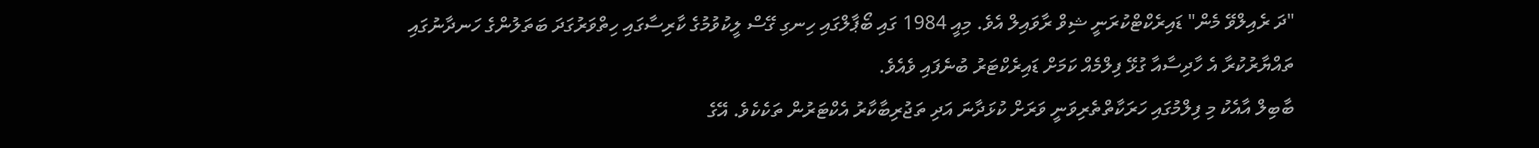"ދަ ރެއިލްވޭ މެން" ޑައިރެކްޓްކުރަނީ ޝިވް ރާވައިލް އެވެ. މިއީ 1984 ގައި ބޯޕާލްގައި ހިނގި ގޭސް ލީކުވުމުގެ ކާރިސާގައި ހިތްވަރުގަދަ ބަތަލުންގެ ހަނދާނުގައި ތައްޔާރުކުރާ އެ ހާދިސާއާ ގުޅޭ ފިލްމެއް ކަމަށް ޑައިރެކްޓަރު ބުނެފައި ވެއެވެ.
ބާބިލް އާއެކު މި ފިލްމުގައި ހަރަކާތްތެރިވަނީ ވަރަށް ކުޅަދާނަ އަދި ތަޖުރިބާކާރު އެކްޓަރުން ތަކެކެވެ. އޭގެ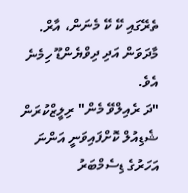ތެރޭގައި ކޭ ކޭ މެނަން، އާރް. މާދަވަން އަދި ދިވްޔެންޑޫ ހިމެނެ އެވެ.
"ދަ ރެއިލްވޭ މެން" ރިލީޒްކުރަން ޝެޑިއުލް ކޮށްފައިވަނީ އަންނަ އަހަރުގެ ޑިސެމްބަރު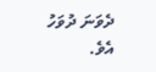ދެވަނަ ދުވަހު އެވެ.